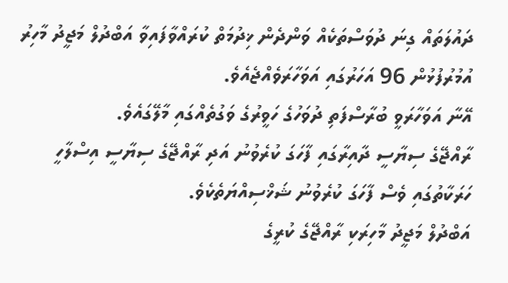ދައުލަތައް ގިނަ ދުވަސްތަކެއް ވަންދެން ޚިދުމަތް ކުރައްވާފައިވާ އަބްދުލް މަޖީދު މާހިރު އުމުރުފުޅުން 96 އަހަރުގައި އަވަހާރަވެއްޖެއެވެ.
އޭނާ އަވަހާރަވީ ބުރާސްފަތި ދުވަހުގެ ހަވީރުގެ ވަގުތެއްގައި މާލޭގައެވެ.
ރާއްޖޭގެ ސިޔާސީ ދާއިރާގައި ފާހަގަ ކުރެވުނު އަދި ރާއްޖޭގެ ސިޔާސީ އިސްލާހީ ހަރަކާތުގައި ވެސް ފާހަގަ ކުރެވުނު ޝަޚްސިއްޔަތެކެވެ.
އަބްދުލް މަޖީދު މާހިރަކި ރާއްޖޭގެ ކުރީގެ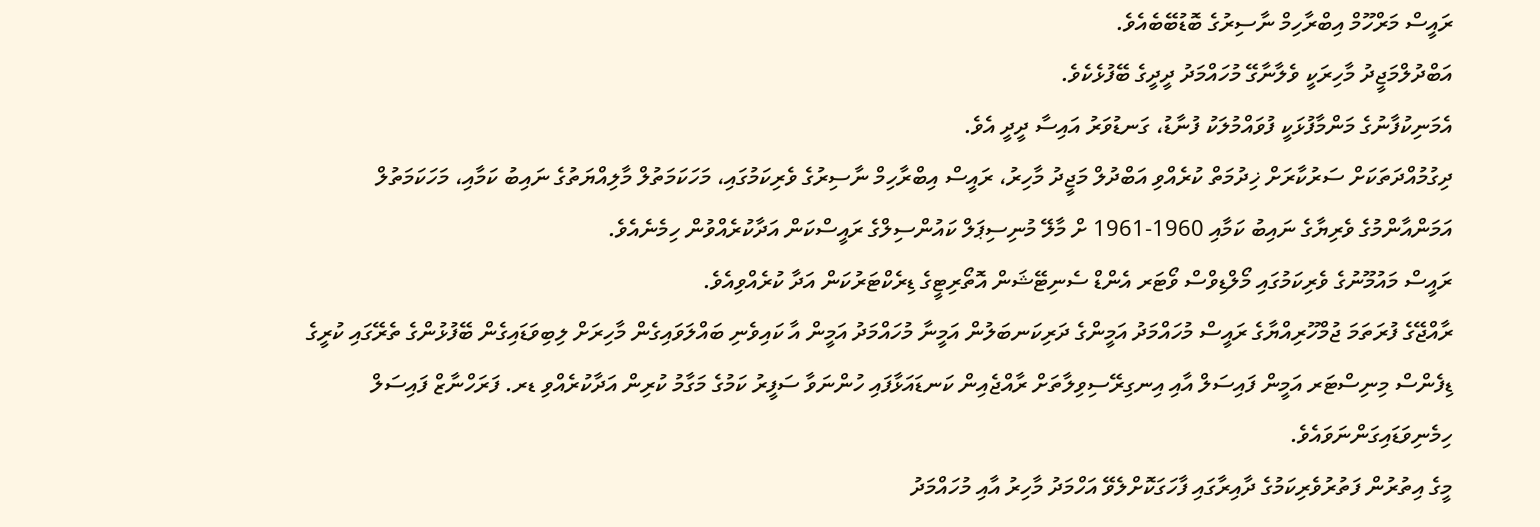ރައީސް މަރްހޫމް އިބްރާހިމް ނާސިރުގެ ބޮޑުބޭބެއެވެ.
އަބްދުލްމަޖީދު މާހިރަކީ ވެލާނާގޭ މުހައްމަދު ދީދީގެ ބޭފުޅެކެވެ.
އެމަނިކުފާނުގެ މަންމާފުޅަކީ ފުވައްމުލަކު ފުނާޑު، ގަނޑުވަރު އައިސާ ދީދީ އެވެ.
ދިގުމުއްދަތަކަށް ސަރުކާރަށް ޚިދުމަތް ކުރެއްވި އަބްދުލް މަޖީދު މާހިރު، ރައީސް އިބްރާހިމް ނާސިރުގެ ވެރިކަމުގައި، މަހަކަމަތުލް މާލިއްޔަތުގެ ނައިބު ކަމާއި، މަހަކަމަތުލް އަމަންއާންމުގެ ވެރިޔާގެ ނައިބު ކަމާއި 1960-1961 ށް މާލޭ މުނިސިޕަލް ކައުންސިލްގެ ރައީސްކަން އަދާކުރެއްވުން ހިމެނެއެވެ.
ރައީސް މައުމޫނުގެ ވެރިކަމުގައި މޯލްޑިވްސް ވޯޓަރ އެންޑް ސެނިޓޭޝަން އޮތޯރިޓީގެ ޑިރެކްޓަރުކަން އަދާ ކުރެއްވިއެވެ.
ރާއްޖޭގެ ފުރަތަމަ ޖުމްހޫރިއްޔާގެ ރައީސް މުހައްމަދު އަމީންގެ ދަރިކަނބަލުން އަމީނާ މުހައްމަދު އަމީން އާ ކައިވެނި ބައްލަވައިގެން މާހިރަށް ލިބިވަޑައިގެން ބޭފުޅުންގެ ތެރޭގައި ކުރީގެ ޑިފެންސް މިނިސްޓަރ އަމީން ފައިސަލް އާއި އިނގިރޭސިވިލާތަށް ރާއްޖެއިން ކަނޑައަޅާފައި ހުންނަވާ ސަފީރު ކަމުގެ މަގާމު ކުރިން އަދާކުރެއްވި ޑރ. ފަރަހްނާޒް ފައިސަލް ހިމެނިވަޑައިގަންނަވައެވެ.
މީގެ އިތުރުން ފަތުރުވެރިކަމުގެ ދާއިރާގައި ފާހަގަކޮށްލެވޭ އަހްމަދު މާހިރު އާއި މުހައްމަދު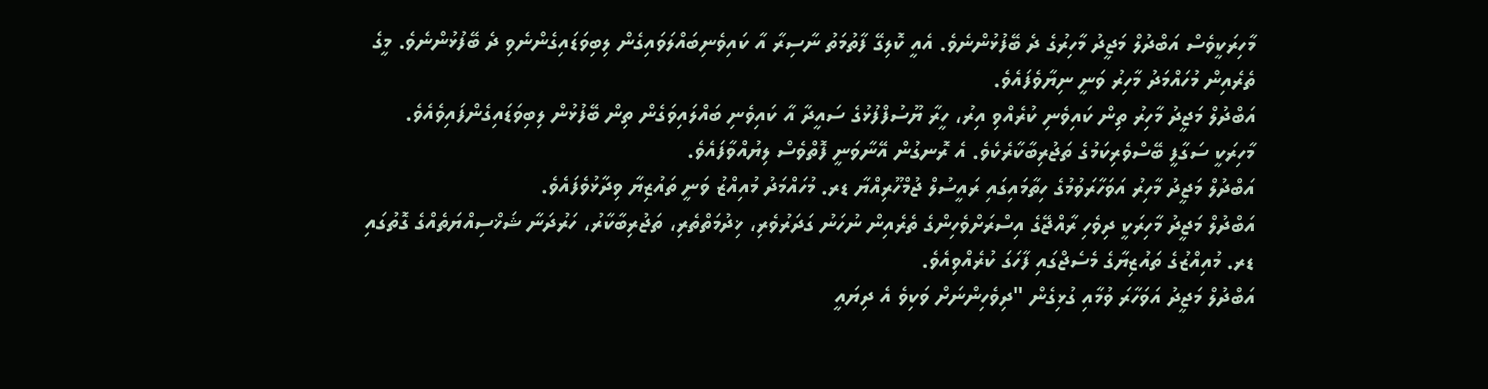މާހިރަކީވެސް އަބްދުލް މަޖީދު މާހިރުގެ ދެ ބޭފުޅުންނެވެ. އެއީ ކޮލިގޭ ފާތުމަތު ނާސިރާ އާ ކައިވެނިބައްލަވައިގެން ލިބިވަޑައިގެންނެވި ދެ ބޭފުޅުންނެވެ. މީގެ ތެރެއިން މުހައްމަދު މާހިރު ވަނީ ނިޔާވެފައެވެ.
އަބްދުލް މަޖީދު މާހިރު ތިން ކައިވެނި ކުރެއްވި އިރު، ހީރާ ޔޫސުފްފުޅުގެ ސައީދާ އާ ކައިވެނި ބައްލައިވަގެން ތިން ބޭފުޅުން ލިބިވަޑައިގެންފައިވެއެވެ.
މާހިރަކީ ސަގާފީ ބޭސްވެރިކަމުގެ ތަޖުރިބާކާރެކެވެ. އެ ރޮނގުން އޭނާވަނީ ފޮތްވެސް ލިޔުއްވާފައެވެ.
އަބްދުލް މަޖީދު މާހިރު އަވަހާރަވުމުގެ ހިތާމައިގައި ރައީސުލް ޖުމްހޫރިއްޔާ ޑރ. މުހައްމަދު މުއިއްޒު ވަނީ ތައުޒިޔާ ވިދާޅުވެފައެވެ.
އަބްދުލް މަޖީދު މާހިރަކީ ދިވެހި ރާއްޖޭގެ އިސްރަށްވެހިންގެ ތެރެއިން ނުހަނު ގަދަރުވެރި، ޚިދުމަތްތެރި، ތަޖުރިބާކާރު، ހަރުދަނާ ޝަޚްސިއްޔަތެއްގެ ގޮތުގައި ޑރ. މުއިއްޒުގެ ތައުޒިޔާގެ މެސެޖްގައި ފާހަގަ ކުރެއްވިއެވެ.
އަބްދުލް މަޖީދު އަވަހާރަ ވުމާއި ގުޅިގެން "ދިވެހިންނަށް ވަކިވެ އެ ދިޔައީ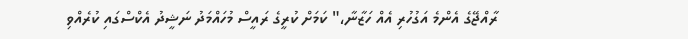ރާއްޖޭގެ އެންމެ އަގުހުރި އެއް ހަޒާނާ،" ކަމަށް ކުރީގެ ރައީސް މުހައްމަދު ނަޝީދު އެކްސްގައި ކުރެއްވި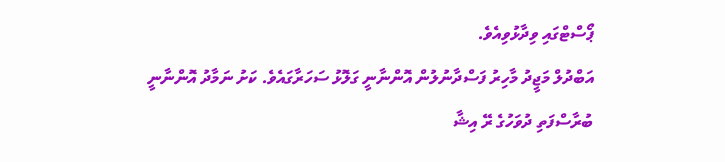ޕޯސްޓްގައި ވިދާޅުވިއެވެ.
އަބްދުލް މަޖީދު މާހިރު ފަސްދާނުލުން އޮންނާނީ ގަލޮޅު ސަހަރާގައެވެ. ކަށު ނަމާދު އޮންނާނީ ބުރާސްފަތި ދުވަހުގެ ރޭ އިޝާ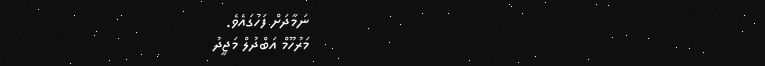ނަމާދަށް ފަހުގައެވެ.
މަރުހޫމް އަބްދުލް މަޖީދު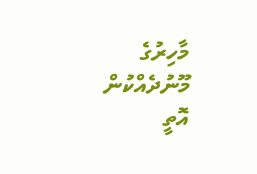މާހިރުގެ މޫނުދެއްކުން އޮތީ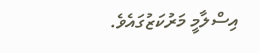އިސްލާމީ މަރުކަޒުގައެވެ.